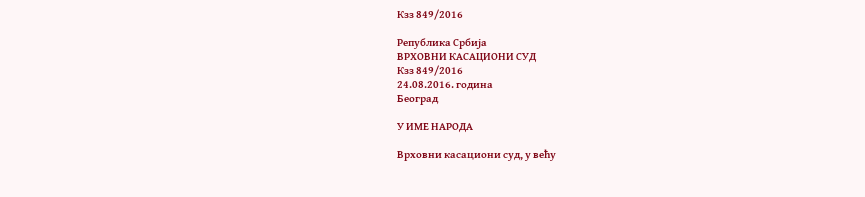Кзз 849/2016

Република Србија
ВРХОВНИ КАСАЦИОНИ СУД
Кзз 849/2016
24.08.2016. година
Београд

У ИМЕ НАРОДА

Врховни касациони суд, у већу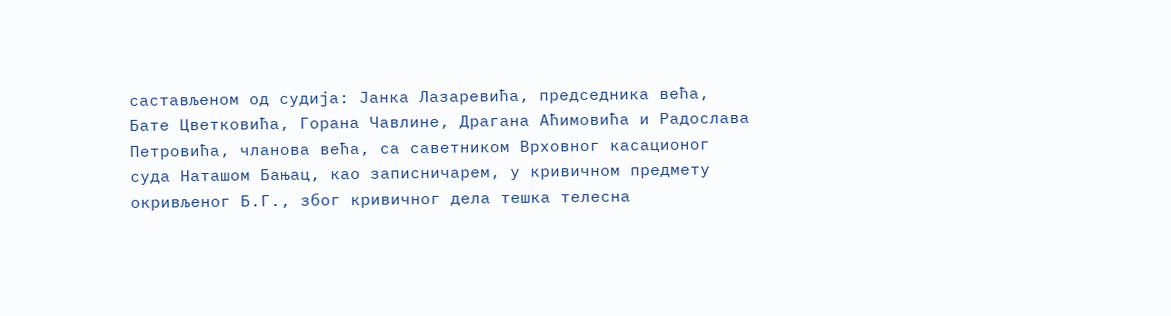састављеном од судија: Јанка Лазаревића, председника већа, Бате Цветковића, Горана Чавлине, Драгана Аћимовића и Радослава Петровића, чланова већа, са саветником Врховног касационог суда Наташом Бањац, као записничарем, у кривичном предмету окривљеног Б.Г., због кривичног дела тешка телесна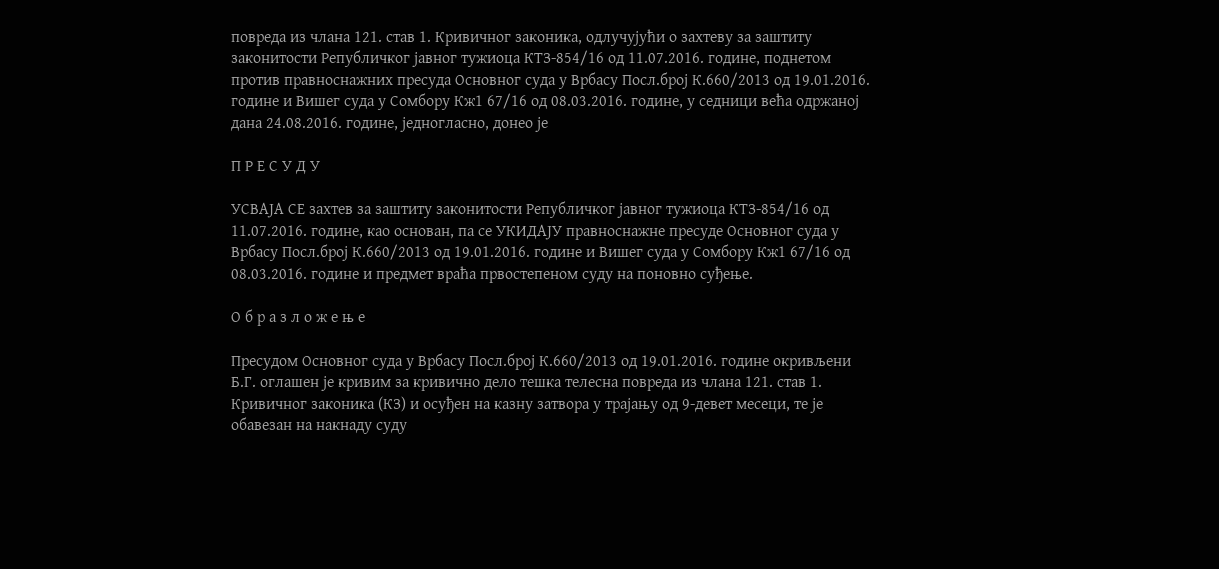повреда из члана 121. став 1. Кривичног законика, одлучујући о захтеву за заштиту законитости Републичког јавног тужиоца КТЗ-854/16 од 11.07.2016. године, поднетом против правноснажних пресуда Основног суда у Врбасу Посл.број К.660/2013 од 19.01.2016. године и Вишег суда у Сомбору Кж1 67/16 од 08.03.2016. године, у седници већа одржаној дана 24.08.2016. године, једногласно, донео је

П Р Е С У Д У

УСВАЈА СЕ захтев за заштиту законитости Републичког јавног тужиоца КТЗ-854/16 од 11.07.2016. године, као основан, па се УКИДАЈУ правноснажне пресуде Основног суда у Врбасу Посл.број К.660/2013 од 19.01.2016. године и Вишег суда у Сомбору Кж1 67/16 од 08.03.2016. године и предмет враћа првостепеном суду на поновно суђење.

О б р а з л о ж е њ е

Пресудом Основног суда у Врбасу Посл.број К.660/2013 од 19.01.2016. године окривљени Б.Г. оглашен је кривим за кривично дело тешка телесна повреда из члана 121. став 1. Кривичног законика (КЗ) и осуђен на казну затвора у трајању од 9-девет месеци, те је обавезан на накнаду суду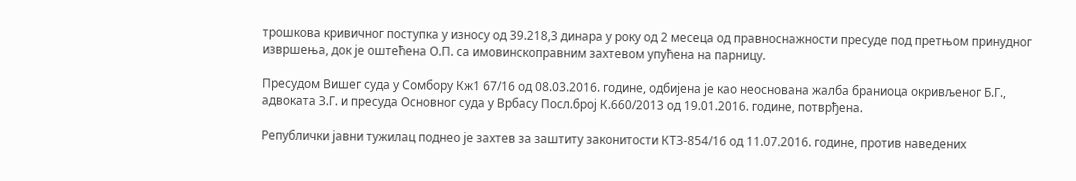трошкова кривичног поступка у износу од 39.218,3 динара у року од 2 месеца од правноснажности пресуде под претњом принудног извршења, док је оштећена О.П. са имовинскоправним захтевом упућена на парницу.

Пресудом Вишег суда у Сомбору Кж1 67/16 од 08.03.2016. године, одбијена је као неоснована жалба браниоца окривљеног Б.Г., адвоката З.Г. и пресуда Основног суда у Врбасу Посл.број К.660/2013 од 19.01.2016. године, потврђена.

Републички јавни тужилац поднео је захтев за заштиту законитости КТЗ-854/16 од 11.07.2016. године, против наведених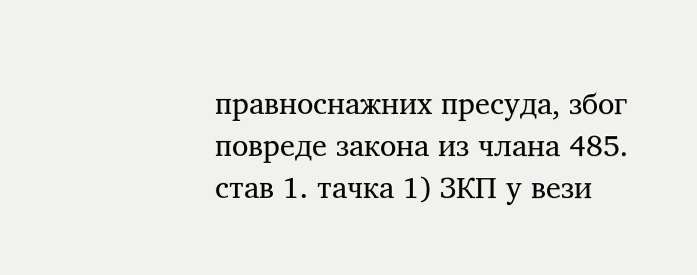правноснажних пресуда, због повреде закона из члана 485. став 1. тачка 1) ЗКП у вези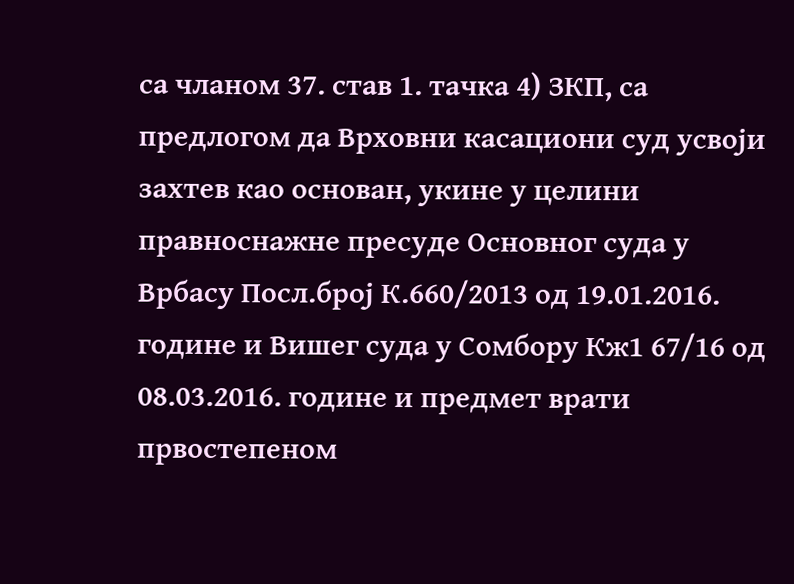са чланом 37. став 1. тачка 4) ЗКП, са предлогом да Врховни касациони суд усвоји захтев као основан, укине у целини правноснажне пресуде Основног суда у Врбасу Посл.број К.660/2013 од 19.01.2016. године и Вишег суда у Сомбору Кж1 67/16 од 08.03.2016. године и предмет врати првостепеном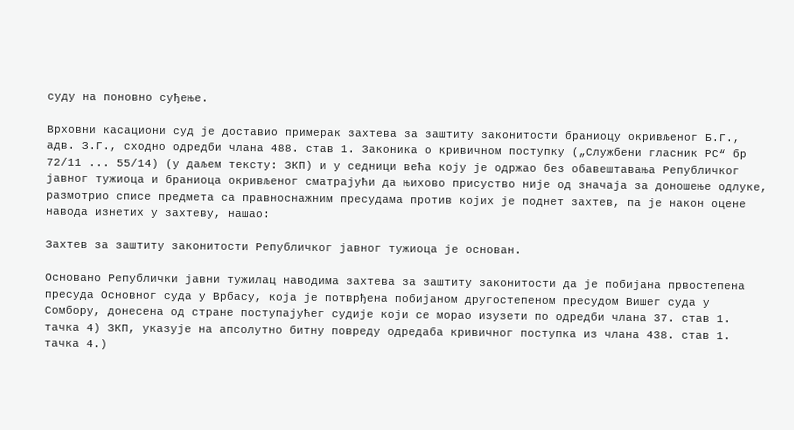суду на поновно суђење.

Врховни касациони суд је доставио примерак захтева за заштиту законитости браниоцу окривљеног Б.Г., адв. З.Г., сходно одредби члана 488. став 1. Законика о кривичном поступку („Службени гласник РС“ бр 72/11 ... 55/14) (у даљем тексту: ЗКП) и у седници већа коју је одржао без обавештавања Републичког јавног тужиоца и браниоца окривљеног сматрајући да њихово присуство није од значаја за доношење одлуке, размотрио списе предмета са правноснажним пресудама против којих је поднет захтев, па је након оцене навода изнетих у захтеву, нашао:

Захтев за заштиту законитости Републичког јавног тужиоца је основан.

Основано Републички јавни тужилац наводима захтева за заштиту законитости да је побијана првостепена пресуда Основног суда у Врбасу, која је потврђена побијаном другостепеном пресудом Вишег суда у Сомбору, донесена од стране поступајућег судије који се морао изузети по одредби члана 37. став 1. тачка 4) ЗКП, указује на апсолутно битну повреду одредаба кривичног поступка из члана 438. став 1. тачка 4.)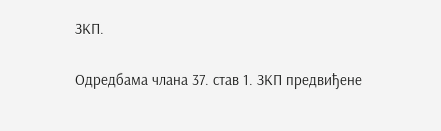ЗКП.

Одредбама члана 37. став 1. ЗКП предвиђене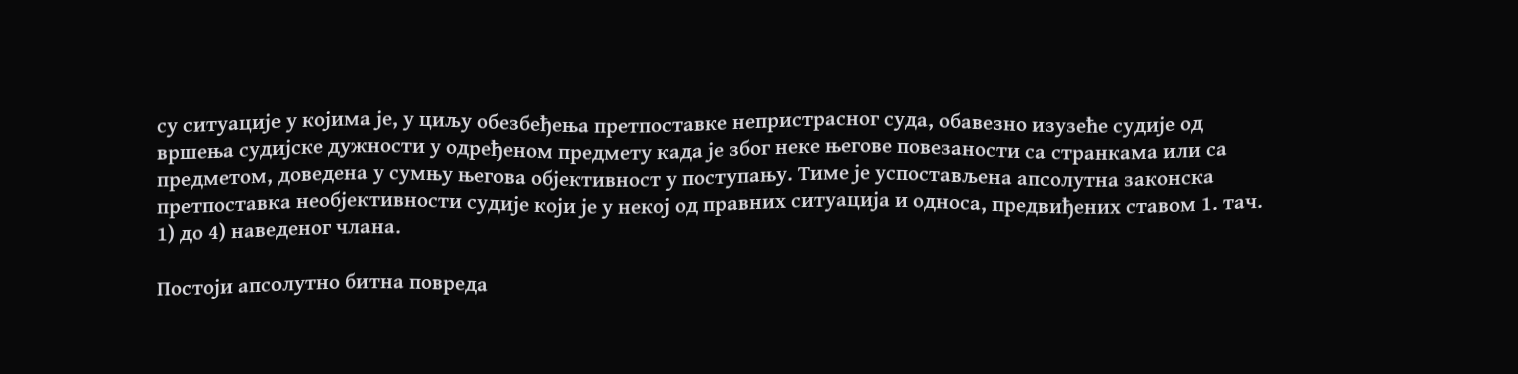су ситуације у којима је, у циљу обезбеђења претпоставке непристрасног суда, обавезно изузеће судије од вршења судијске дужности у одређеном предмету када је због неке његове повезаности са странкама или са предметом, доведена у сумњу његова објективност у поступању. Тиме је успостављена апсолутна законска претпоставка необјективности судије који је у некој од правних ситуација и односа, предвиђених ставом 1. тач. 1) до 4) наведеног члана.

Постоји апсолутно битна повреда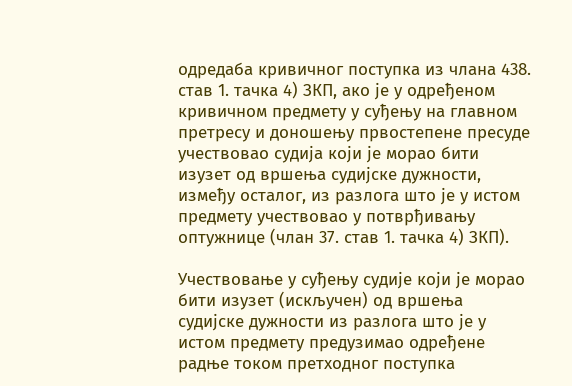одредаба кривичног поступка из члана 438. став 1. тачка 4) ЗКП, ако је у одређеном кривичном предмету у суђењу на главном претресу и доношењу првостепене пресуде учествовао судија који је морао бити изузет од вршења судијске дужности, између осталог, из разлога што је у истом предмету учествовао у потврђивању оптужнице (члан 37. став 1. тачка 4) ЗКП).

Учествовање у суђењу судије који је морао бити изузет (искључен) од вршења судијске дужности из разлога што је у истом предмету предузимао одређене радње током претходног поступка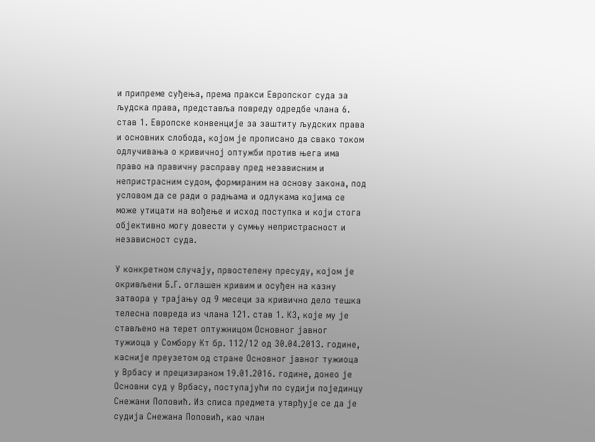и припреме суђења, према пракси Европског суда за људска права, представља повреду одредбе члана 6. став 1. Европске конвенције за заштиту људских права и основних слобода, којом је прописано да свако током одлучивања о кривичној оптужби против њега има право на правичну расправу пред независним и непристрасним судом, формираним на основу закона, под условом да се ради о радњама и одлукама којима се може утицати на вођење и исход поступка и који стога објективно могу довести у сумњу непристрасност и независност суда.

У конкретном случају, првостепену пресуду, којом је окривљени Б.Г. оглашен кривим и осуђен на казну затвора у трајању од 9 месеци за кривично дело тешка телесна повреда из члана 121. став 1. КЗ, које му је стављено на терет оптужницом Основног јавног тужиоца у Сомбору Кт бр. 112/12 од 30.04.2013. године, касније преузетом од стране Основног јавног тужиоца у Врбасу и прецизираном 19.01.2016. године, донео је Основни суд у Врбасу, поступајући по судији појединцу Снежани Поповић. Из списа предмета утврђује се да је судија Снежана Поповић, као члан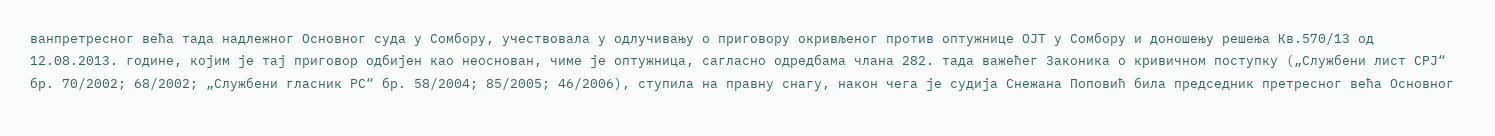ванпретресног већа тада надлежног Основног суда у Сомбору, учествовала у одлучивању о приговору окривљеног против оптужнице ОЈТ у Сомбору и доношењу решења Кв.570/13 од 12.08.2013. године, којим је тај приговор одбијен као неоснован, чиме је оптужница, сагласно одредбама члана 282. тада важећег Законика о кривичном поступку („Службени лист СРЈ“ бр. 70/2002; 68/2002; „Службени гласник РС“ бр. 58/2004; 85/2005; 46/2006), ступила на правну снагу, након чега је судија Снежана Поповић била председник претресног већа Основног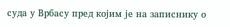суда у Врбасу пред којим је на записнику о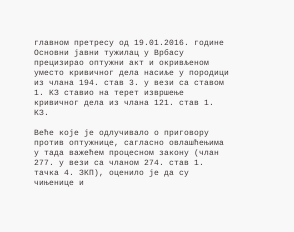главном претресу од 19.01.2016. године Основни јавни тужилац у Врбасу прецизирао оптужни акт и окривљеном уместо кривичног дела насиље у породици из члана 194. став 3. у вези са ставом 1. КЗ ставио на терет извршење кривичног дела из члана 121. став 1. КЗ.

Веће које је одлучивало о приговору против оптужнице, сагласно овлашћењима у тада важећем процесном закону (члан 277. у вези са чланом 274. став 1. тачка 4. ЗКП), оценило је да су чињенице и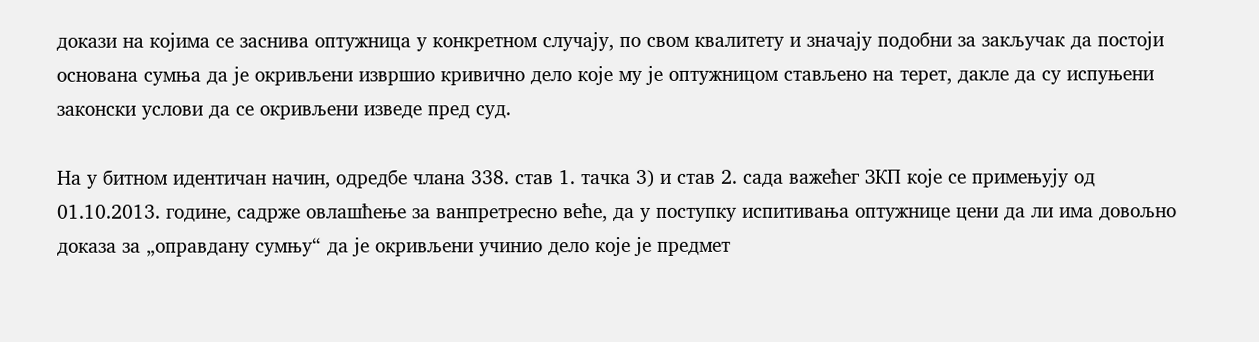докази на којима се заснива оптужница у конкретном случају, по свом квалитету и значају подобни за закључак да постоји основана сумња да је окривљени извршио кривично дело које му је оптужницом стављено на терет, дакле да су испуњени законски услови да се окривљени изведе пред суд.

На у битном идентичан начин, одредбе члана 338. став 1. тачка 3) и став 2. сада важећег ЗКП које се примењују од 01.10.2013. године, садрже овлашћење за ванпретресно веће, да у поступку испитивања оптужнице цени да ли има довољно доказа за „оправдану сумњу“ да је окривљени учинио дело које је предмет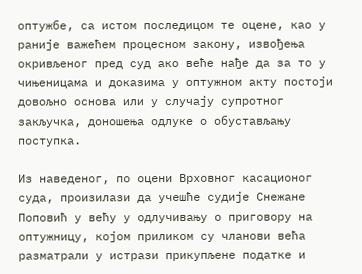оптужбе, са истом последицом те оцене, као у раније важећем процесном закону, извођења окривљеног пред суд ако веће нађе да за то у чињеницама и доказима у оптужном акту постоји довољно основа или у случају супротног закључка, доношења одлуке о обустављању поступка.

Из наведеног, по оцени Врховног касационог суда, произилази да учешће судије Снежане Поповић у већу у одлучивању о приговору на оптужницу, којом приликом су чланови већа разматрали у истрази прикупљене податке и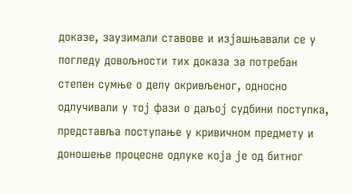доказе, заузимали ставове и изјашњавали се у погледу довољности тих доказа за потребан степен сумње о делу окривљеног, односно одлучивали у тој фази о даљој судбини поступка, представља поступање у кривичном предмету и доношење процесне одлуке која је од битног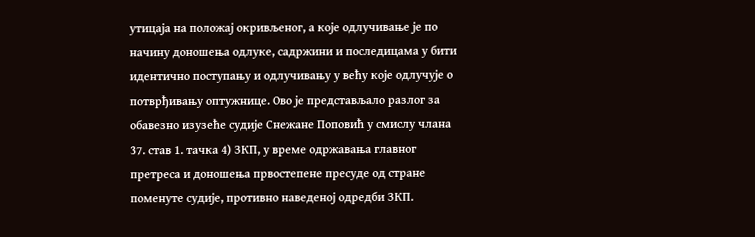утицаја на положај окривљеног, а које одлучивање је по начину доношења одлуке, садржини и последицама у бити идентично поступању и одлучивању у већу које одлучује о потврђивању оптужнице. Ово је представљало разлог за обавезно изузеће судије Снежане Поповић у смислу члана 37. став 1. тачка 4) ЗКП, у време одржавања главног претреса и доношења првостепене пресуде од стране поменуте судије, противно наведеној одредби ЗКП.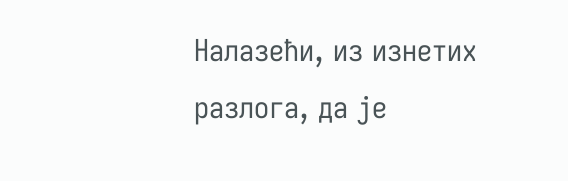Налазећи, из изнетих разлога, да је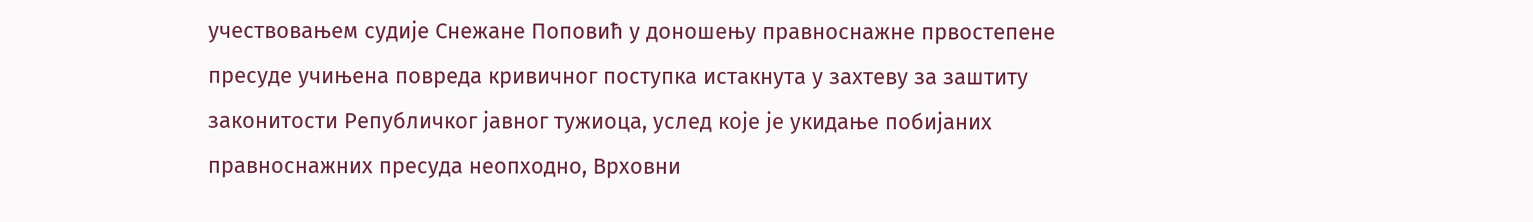учествовањем судије Снежане Поповић у доношењу правноснажне првостепене пресуде учињена повреда кривичног поступка истакнута у захтеву за заштиту законитости Републичког јавног тужиоца, услед које је укидање побијаних правноснажних пресуда неопходно, Врховни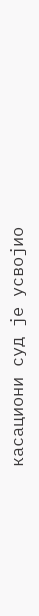касациони суд је усвојио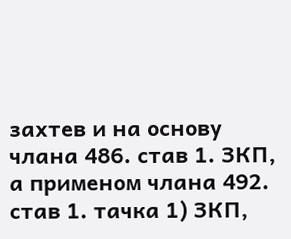захтев и на основу члана 486. став 1. ЗКП, а применом члана 492. став 1. тачка 1) ЗКП,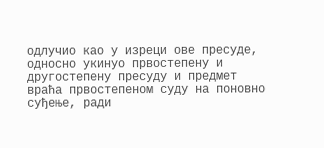одлучио као у изреци ове пресуде, односно укинуо првостепену и другостепену пресуду и предмет враћа првостепеном суду на поновно суђење, ради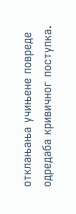отклањања учињене повреде одредаба кривичног поступка.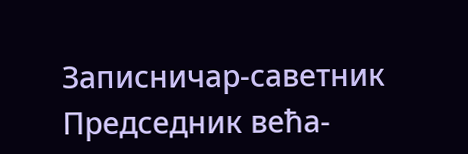Записничар-саветник                                                                                                          Председник већа-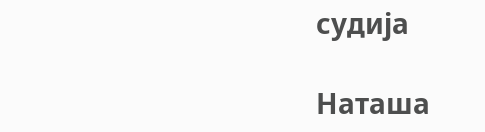судија

Наташа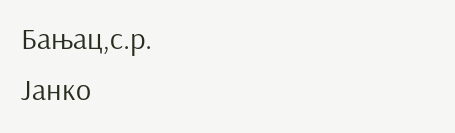Бањац,с.р.                                                                                                                Јанко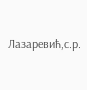Лазаревић,с.р.